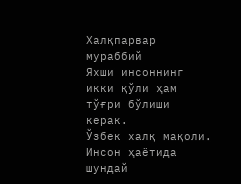Халқпарвар мураббий
Яхши инсоннинг икки қўли ҳам тўғри бўлиши керак.
Ўзбек халқ мақоли.
Инсон ҳаётида шундай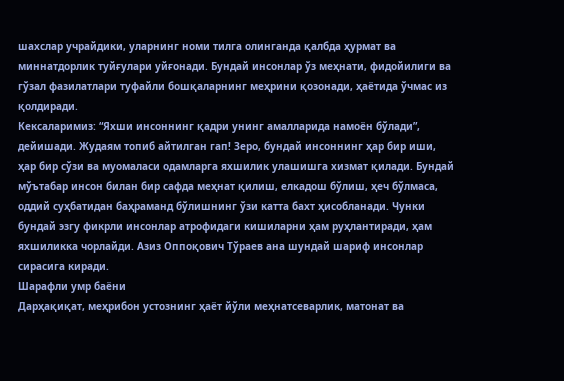шахслар учрайдики, уларнинг номи тилга олинганда қалбда ҳурмат ва миннатдорлик туйғулари уйғонади. Бундай инсонлар ўз меҳнати, фидойилиги ва гўзал фазилатлари туфайли бошқаларнинг меҳрини қозонади, ҳаётида ўчмас из қолдиради.
Кексаларимиз: “Яхши инсоннинг қадри унинг амалларида намоён бўлади”, дейишади. Жудаям топиб айтилган гап! Зеро, бундай инсоннинг ҳар бир иши, ҳар бир сўзи ва муомаласи одамларга яхшилик улашишга хизмат қилади. Бундай мўътабар инсон билан бир сафда меҳнат қилиш, елкадош бўлиш, ҳеч бўлмаса, оддий суҳбатидан баҳраманд бўлишнинг ўзи катта бахт ҳисобланади. Чунки бундай эзгу фикрли инсонлар атрофидаги кишиларни ҳам руҳлантиради, ҳам яхшиликка чорлайди. Азиз Оппоқович Тўраев ана шундай шариф инсонлар сирасига киради.
Шарафли умр баёни
Дарҳақиқат, меҳрибон устознинг ҳаёт йўли меҳнатсеварлик, матонат ва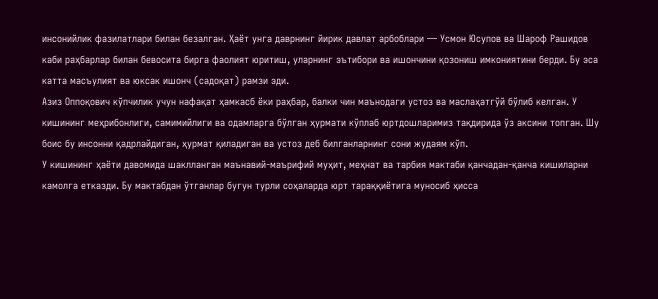инсонийлик фазилатлари билан безалган. Ҳаёт унга даврнинг йирик давлат арбоблари — Усмон Юсупов ва Шароф Рашидов каби раҳбарлар билан бевосита бирга фаолият юритиш, уларнинг эътибори ва ишончини қозониш имкониятини берди. Бу эса катта масъулият ва юксак ишонч (садоқат) рамзи эди.
Азиз Оппоқович кўпчилик учун нафақат ҳамкасб ёки раҳбар, балки чин маънодаги устоз ва маслаҳатгўй бўлиб келган. У кишининг меҳрибонлиги, самимийлиги ва одамларга бўлган ҳурмати кўплаб юртдошларимиз тақдирида ўз аксини топган. Шу боис бу инсонни қадрлайдиган, ҳурмат қиладиган ва устоз деб билганларнинг сони жудаям кўп.
У кишининг ҳаёти давомида шаклланган маънавий-маърифий муҳит, меҳнат ва тарбия мактаби қанчадан-қанча кишиларни камолга етказди. Бу мактабдан ўтганлар бугун турли соҳаларда юрт тараққиётига муносиб ҳисса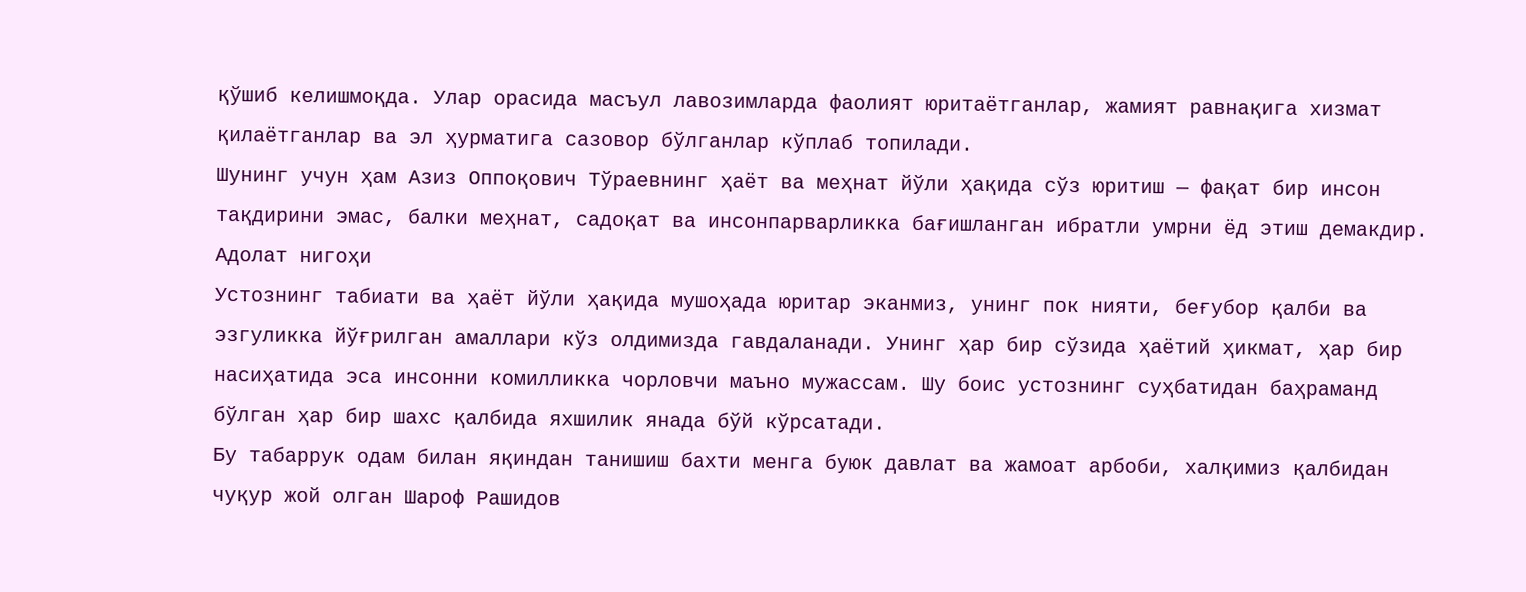қўшиб келишмоқда. Улар орасида масъул лавозимларда фаолият юритаётганлар, жамият равнақига хизмат қилаётганлар ва эл ҳурматига сазовор бўлганлар кўплаб топилади.
Шунинг учун ҳам Азиз Оппоқович Тўраевнинг ҳаёт ва меҳнат йўли ҳақида сўз юритиш — фақат бир инсон тақдирини эмас, балки меҳнат, садоқат ва инсонпарварликка бағишланган ибратли умрни ёд этиш демакдир.
Адолат нигоҳи
Устознинг табиати ва ҳаёт йўли ҳақида мушоҳада юритар эканмиз, унинг пок нияти, беғубор қалби ва эзгуликка йўғрилган амаллари кўз олдимизда гавдаланади. Унинг ҳар бир сўзида ҳаётий ҳикмат, ҳар бир насиҳатида эса инсонни комилликка чорловчи маъно мужассам. Шу боис устознинг суҳбатидан баҳраманд бўлган ҳар бир шахс қалбида яхшилик янада бўй кўрсатади.
Бу табаррук одам билан яқиндан танишиш бахти менга буюк давлат ва жамоат арбоби, халқимиз қалбидан чуқур жой олган Шароф Рашидов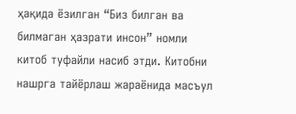ҳақида ёзилган “Биз билган ва билмаган ҳазрати инсон” номли китоб туфайли насиб этди. Китобни нашрга тайёрлаш жараёнида масъул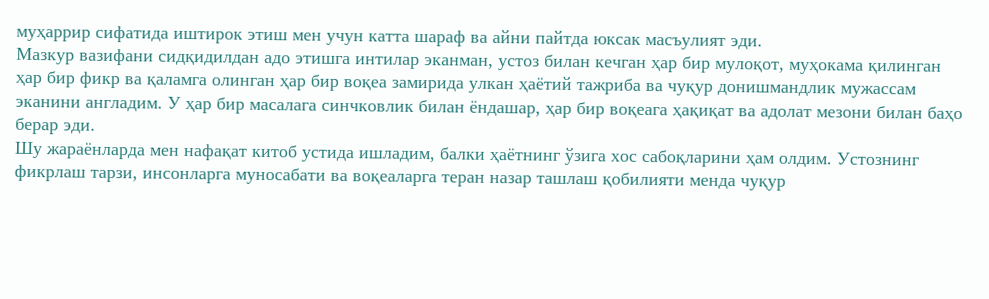муҳаррир сифатида иштирок этиш мен учун катта шараф ва айни пайтда юксак масъулият эди.
Мазкур вазифани сидқидилдан адо этишга интилар эканман, устоз билан кечган ҳар бир мулоқот, муҳокама қилинган ҳар бир фикр ва қаламга олинган ҳар бир воқеа замирида улкан ҳаётий тажриба ва чуқур донишмандлик мужассам эканини англадим. У ҳар бир масалага синчковлик билан ёндашар, ҳар бир воқеага ҳақиқат ва адолат мезони билан баҳо берар эди.
Шу жараёнларда мен нафақат китоб устида ишладим, балки ҳаётнинг ўзига хос сабоқларини ҳам олдим. Устознинг фикрлаш тарзи, инсонларга муносабати ва воқеаларга теран назар ташлаш қобилияти менда чуқур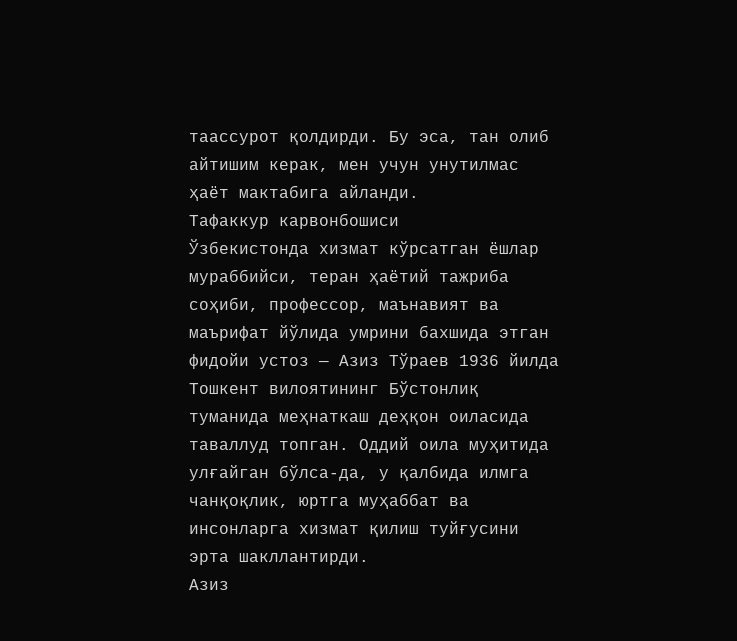таассурот қолдирди. Бу эса, тан олиб айтишим керак, мен учун унутилмас ҳаёт мактабига айланди.
Тафаккур карвонбошиси
Ўзбекистонда хизмат кўрсатган ёшлар мураббийси, теран ҳаётий тажриба соҳиби, профессор, маънавият ва маърифат йўлида умрини бахшида этган фидойи устоз — Азиз Тўраев 1936 йилда Тошкент вилоятининг Бўстонлиқ туманида меҳнаткаш деҳқон оиласида таваллуд топган. Оддий оила муҳитида улғайган бўлса-да, у қалбида илмга чанқоқлик, юртга муҳаббат ва инсонларга хизмат қилиш туйғусини эрта шакллантирди.
Азиз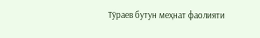Тўраев бутун меҳнат фаолияти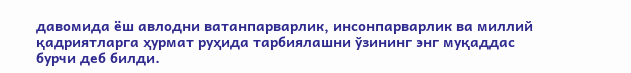давомида ёш авлодни ватанпарварлик, инсонпарварлик ва миллий қадриятларга ҳурмат руҳида тарбиялашни ўзининг энг муқаддас бурчи деб билди.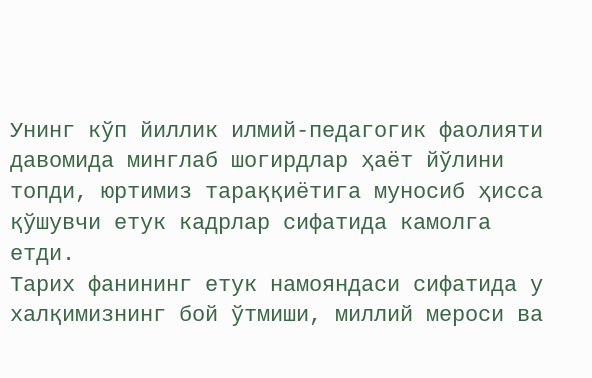Унинг кўп йиллик илмий-педагогик фаолияти давомида минглаб шогирдлар ҳаёт йўлини топди, юртимиз тараққиётига муносиб ҳисса қўшувчи етук кадрлар сифатида камолга етди.
Тарих фанининг етук намояндаси сифатида у халқимизнинг бой ўтмиши, миллий мероси ва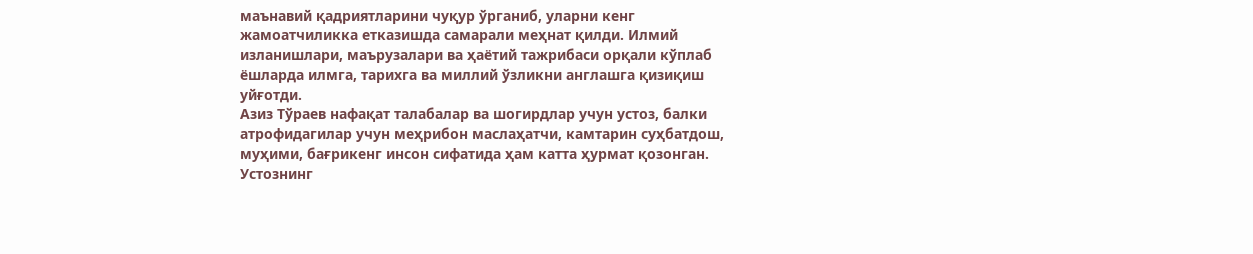маънавий қадриятларини чуқур ўрганиб, уларни кенг жамоатчиликка етказишда самарали меҳнат қилди. Илмий изланишлари, маърузалари ва ҳаётий тажрибаси орқали кўплаб ёшларда илмга, тарихга ва миллий ўзликни англашга қизиқиш уйғотди.
Азиз Тўраев нафақат талабалар ва шогирдлар учун устоз, балки атрофидагилар учун меҳрибон маслаҳатчи, камтарин суҳбатдош, муҳими, бағрикенг инсон сифатида ҳам катта ҳурмат қозонган. Устознинг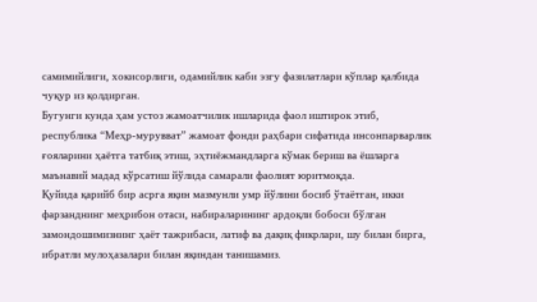самимийлиги, хокисорлиги, одамийлик каби эзгу фазилатлари кўплар қалбида чуқур из қолдирган.
Бугунги кунда ҳам устоз жамоатчилик ишларида фаол иштирок этиб, республика “Меҳр-мурувват” жамоат фонди раҳбари сифатида инсонпарварлик ғояларини ҳаётга татбиқ этиш, эҳтиёжмандларга кўмак бериш ва ёшларга маънавий мадад кўрсатиш йўлида самарали фаолият юритмоқда.
Қуйида қарийб бир асрга яқин мазмунли умр йўлини босиб ўтаётган, икки фарзанднинг меҳрибон отаси, набираларининг ардоқли бобоси бўлган замондошимизнинг ҳаёт тажрибаси, латиф ва дақиқ фикрлари, шу билан бирга, ибратли мулоҳазалари билан яқиндан танишамиз.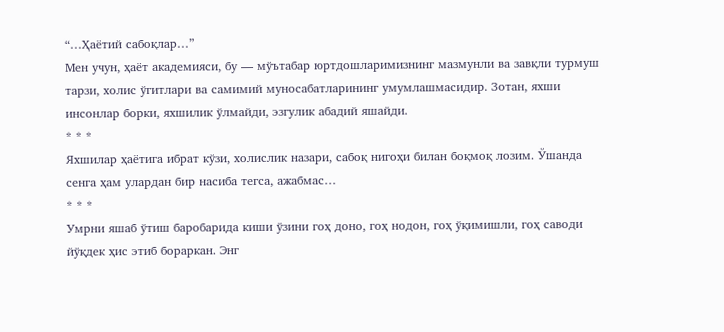“…Ҳаётий сабоқлар…”
Мен учун, ҳаёт академияси, бу — мўътабар юртдошларимизнинг мазмунли ва завқли турмуш тарзи, холис ўгитлари ва самимий муносабатларининг умумлашмасидир. Зотан, яхши инсонлар борки, яхшилик ўлмайди, эзгулик абадий яшайди.
* * *
Яхшилар ҳаётига ибрат кўзи, холислик назари, сабоқ нигоҳи билан боқмоқ лозим. Ўшанда сенга ҳам улардан бир насиба тегса, ажабмас…
* * *
Умрни яшаб ўтиш баробарида киши ўзини гоҳ доно, гоҳ нодон, гоҳ ўқимишли, гоҳ саводи йўқдек ҳис этиб бораркан. Энг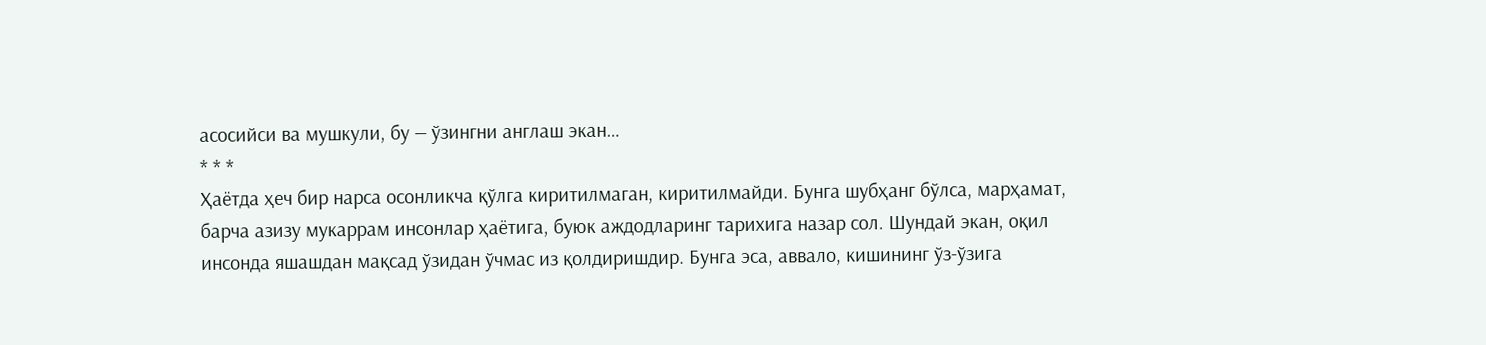асосийси ва мушкули, бу — ўзингни англаш экан…
* * *
Ҳаётда ҳеч бир нарса осонликча қўлга киритилмаган, киритилмайди. Бунга шубҳанг бўлса, марҳамат, барча азизу мукаррам инсонлар ҳаётига, буюк аждодларинг тарихига назар сол. Шундай экан, оқил инсонда яшашдан мақсад ўзидан ўчмас из қолдиришдир. Бунга эса, аввало, кишининг ўз-ўзига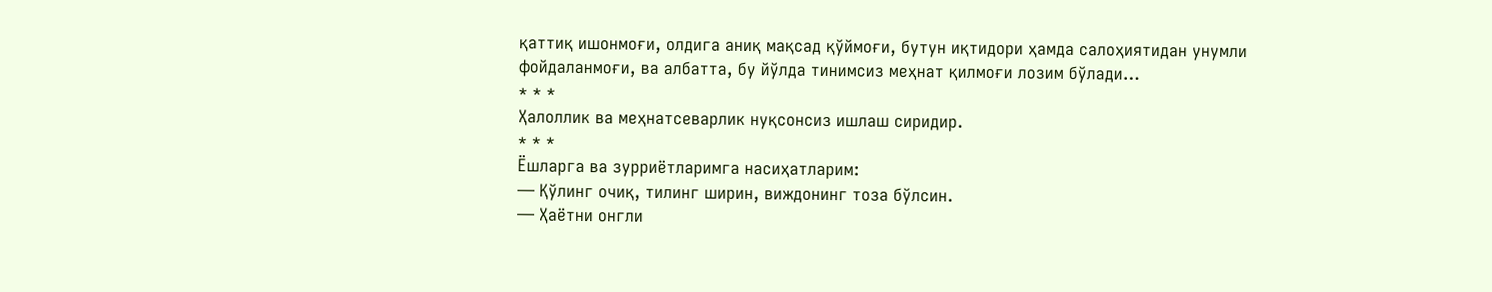қаттиқ ишонмоғи, олдига аниқ мақсад қўймоғи, бутун иқтидори ҳамда салоҳиятидан унумли фойдаланмоғи, ва албатта, бу йўлда тинимсиз меҳнат қилмоғи лозим бўлади…
* * *
Ҳалоллик ва меҳнатсеварлик нуқсонсиз ишлаш сиридир.
* * *
Ёшларга ва зурриётларимга насиҳатларим:
— Қўлинг очиқ, тилинг ширин, виждонинг тоза бўлсин.
— Ҳаётни онгли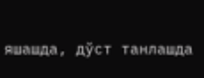яшашда, дўст танлашда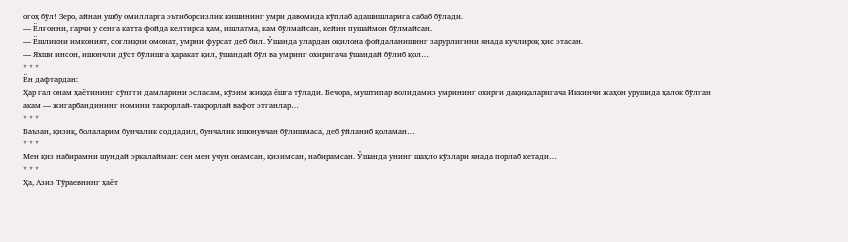огоҳ бўл! Зеро, айнан ушбу омилларга эътиборсизлик кишининг умри давомида кўплаб адашишларига сабаб бўлади.
— Ёлғонни, гарчи у сенга катта фойда келтирса ҳам, ишлатма, кам бўлмайсан, кейин пушаймон бўлмайсан.
— Ёшликни имконият, соғлиқни омонат, умрни фурсат деб бил. Ўшанда улардан оқилона фойдаланишинг зарурлигини янада кучлироқ ҳис этасан.
— Яхши инсон, ишончли дўст бўлишга ҳаракат қил, ўшандай бўл ва умринг охиригача ўшандай бўлиб қол…
* * *
Ён дафтардан:
Ҳар гал онам ҳаётининг сўнгги дамларини эсласам, кўзим жиққа ёшга тўлади. Бечора, муштипар волидамиз умрининг охирги дақиқаларигача Иккинчи жаҳон урушида ҳалок бўлган акам — жигарбандининг номини такрорлай-такрорлай вафот этганлар…
* * *
Баъзан, қизиқ, болаларим бунчалик соддадил, бунчалик ишонувчан бўлишмаса, деб ўйланиб қоламан…
* * *
Мен қиз набирамни шундай эркалайман: сен мен учун онамсан, қизимсан, набирамсан. Ўшанда унинг шаҳло кўзлари янада порлаб кетади…
* * *
Ҳа, Азиз Тўраевнинг ҳаёт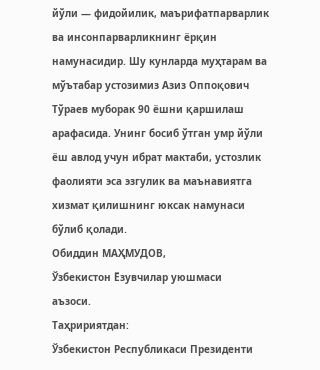йўли — фидойилик, маърифатпарварлик ва инсонпарварликнинг ёрқин намунасидир. Шу кунларда муҳтарам ва мўътабар устозимиз Азиз Оппоқович Тўраев муборак 90 ёшни қаршилаш арафасида. Унинг босиб ўтган умр йўли ёш авлод учун ибрат мактаби, устозлик фаолияти эса эзгулик ва маънавиятга хизмат қилишнинг юксак намунаси бўлиб қолади.
Обиддин МАҲМУДОВ,
Ўзбекистон Ёзувчилар уюшмаси
аъзоси.
Таҳририятдан:
Ўзбекистон Республикаси Президенти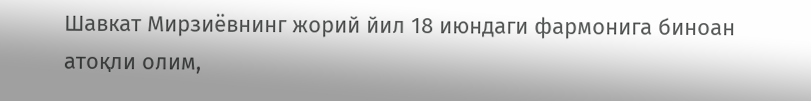Шавкат Мирзиёвнинг жорий йил 18 июндаги фармонига биноан атоқли олим,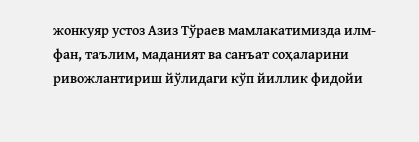жонкуяр устоз Азиз Тўраев мамлакатимизда илм-фан, таълим, маданият ва санъат соҳаларини ривожлантириш йўлидаги кўп йиллик фидойи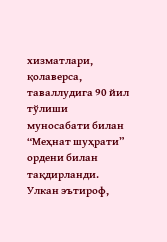хизматлари, қолаверса, таваллудига 90 йил тўлиши муносабати билан “Меҳнат шуҳрати” ордени билан тақдирланди. Улкан эътироф,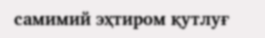самимий эҳтиром қутлуғ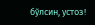бўлсин, устоз!